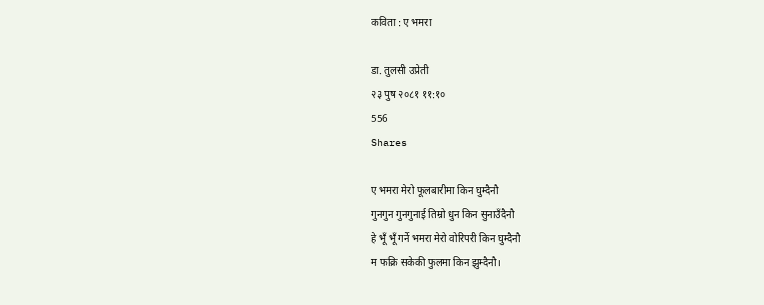कविता : ए भमरा

डा. तुलसी उप्रेती
२३ पुष २०८१ ११:१०
556
Shares

ए भमरा मेरो फूलबारीमा किन घुम्दैनौ
गुनगुन गुनगुनाई तिम्रो धुन किन सुनाउँदैनौ
हे भूँ भूँ गर्ने भमरा मेरो वोरिपरी किन घुम्दैनौ
म फक्रि सकेकी फुलमा किन झुम्दैनौ।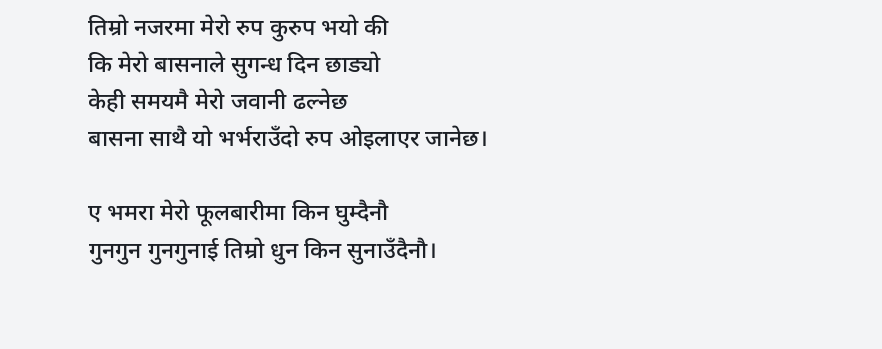तिम्रो नजरमा मेरो रुप कुरुप भयो की
कि मेरो बासनाले सुगन्ध दिन छाड्यो
केही समयमै मेरो जवानी ढल्नेछ
बासना साथै यो भर्भराउँदो रुप ओइलाएर जानेछ।

ए भमरा मेरो फूलबारीमा किन घुम्दैनौ
गुनगुन गुनगुनाई तिम्रो धुन किन सुनाउँदैनौ।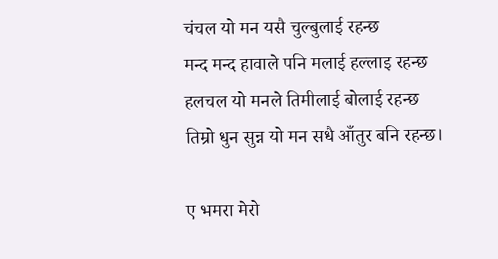चंचल यो मन यसै चुल्बुलाई रहन्छ
मन्द मन्द हावाले पनि मलाई हल्लाइ रहन्छ
हलचल यो मनले तिमीलाई बोलाई रहन्छ
तिम्रो धुन सुन्न यो मन सधै आँतुर बनि रहन्छ।

ए भमरा मेरो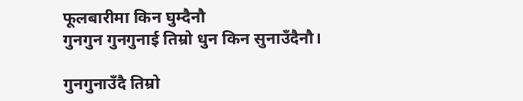फूलबारीमा किन घुम्दैनौ
गुनगुन गुनगुनाई तिम्रो धुन किन सुनाउँदैनौ।

गुनगुनाउँदै तिम्रो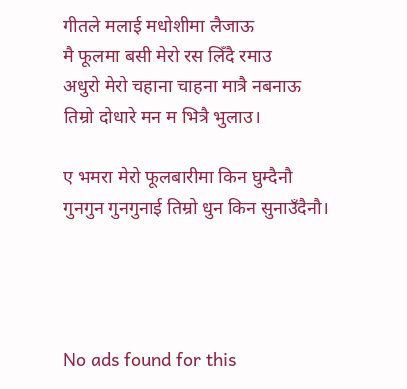गीतले मलाई मधोशीमा लैजाऊ
मै फूलमा बसी मेरो रस लिँदै रमाउ
अधुरो मेरो चहाना चाहना मात्रै नबनाऊ
तिम्रो दोधारे मन म भित्रै भुलाउ।

ए भमरा मेरो फूलबारीमा किन घुम्दैनौ
गुनगुन गुनगुनाई तिम्रो धुन किन सुनाउँदैनौ।




No ads found for this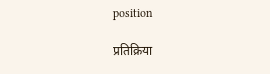position

प्रतिक्रिया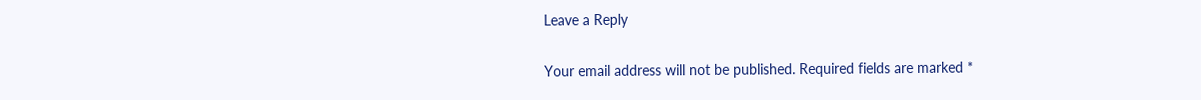Leave a Reply

Your email address will not be published. Required fields are marked *